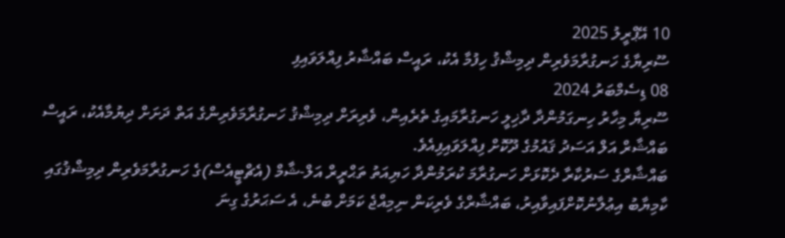10 އޭޕްރީލު 2025
ސޫރިޔާގެ ހަނގުރާމަވެރިން ދިމިޝްޤު ހިފުމާ އެކު، ރައީސް ބައްޝާރު ފިއްލަވައިފި
08 ޑިސެމްބަރު 2024
ސޫރިޔާ މިހާރު ހިނގަމުންދާ ދާޚިލީ ހަނގުރާމައިގެ ތެރެއިން، ވެރިރަށް ދިމިޝްޤު ހަނގުރާމަވެރިންގެ އަތް ދަށަށް ދިޔުމާއެކު، ރައީސް ބައްޝާރް އަލް އަސަދު ޤައުމުގެ ދޫކޮށް ފިއްލަވައިފިއެވެ.
ބައްޝާރްގެ ސަރުކާރާ ދެކޮޅަށް ހަނގުރާމަ ކުރަމުންދާ ހަޔިއަތު ތަޙްރީރް އަލް-ޝާމް (އެޗްޓީއެސް)ގެ ހަނގުރާމަވެރިން ދިމިޝްޤުގައި ކާމިޔާބު އިޢުލާނުކޮށްފައިވާއިރު، ބައްޝާރްގެ ވެރިކަން ނިމިއްޖެ ކަމަށް ބުނެ، އެ ސަޙަރުގެ ގިނަ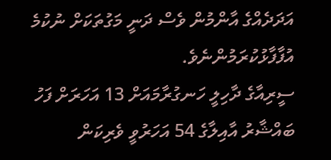އަދަދެއްގެ އާންމުން ވެސް ދަނީ މަގުތަކަށް ނުކުމެ އުފާފާޅުކުރަމުންނެވެ.
ސީރިއާގެ ދާހިލީ ހަނގުރާމައަށް 13 އަހަރަށް ފަހު ބައްޝާރު އާއިލާގެ 54 އަހަރުވީ ވެރިކަން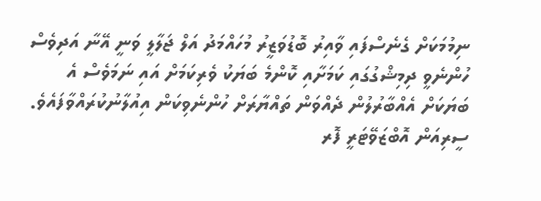ނިމުމަކަށް ގެނެސްފައި ވާއިރު ބޮޑުވަޒީރު މުހައްމަދު އަލް ޖަލާލީ ވަނީ އޭނާ އަދިވެސް ހުންނެވީ ދިމިޝްގުގައި ކަމަށާއި ކޮންމެ ބަޔަކު ވެރިކަމަށް އައި ނަމަވެސް އެ ބަޔަކަށް އެއްބާރުލުން ދެއްވަން ތައްޔާރަށް ހުންނެވިކަން އިއުލާނުކުރައްވާފައެވެ.
ސީރިއަން އޮބްޒަވޭޓަރީ ފޮރ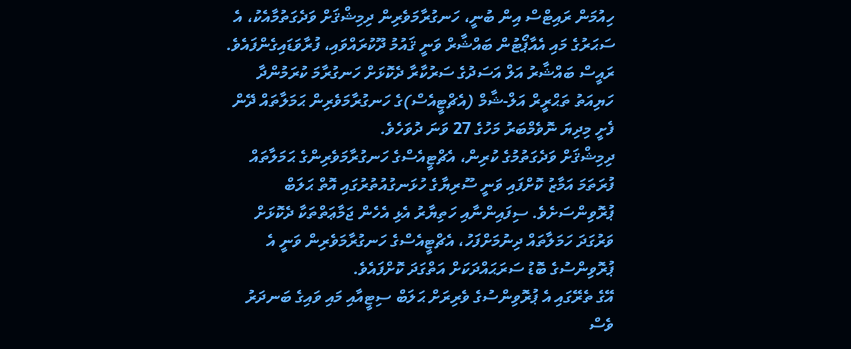ހިއުމަން ރައިޓްސް އިން ބުނީ، ހަނގުރާމަވެރިން ދިމިޝްޤަށް ވަދެގަތުމާއެކު، އެ ސަޙަރުގެ މައި އެއާޕޯޓުން ބައްޝާރް ވަނީ ޤައުމު ދޫކުރައްވައި، ފުރާވަޑައިގެންފައެވެ.
ރައީސް ބައްޝާރު އަލް އަސަދުގެ ސަރުކާރާ ދެކޮޅަށް ހަނގުރާމަ ކުރަމުންދާ ހަޔިއަތު ތަޙްރީރް އަލް-ޝާމް (އެޗްޓީއެސް)ގެ ހަނގުރާމަވެރިން ޙަމަލާތައް ދޭން ފެށީ މިދިޔަ ނޮވެމްބަރު މަހުގެ 27 ވަނަ ދުވަހެވެ.
ދިމިޝްޤަށް ވަދެގަތުމުގެ ކުރިން، އެޗްޓީއެސްގެ ހަނގުރާމަވެރިންގެ ޙަމަލާތައް ފުރަތަމަ އަމާޒު ކޮށްފައި ވަނީ ސޫރިޔާގެ ހުޅަނގުއުތުރުގައި އޮތް ޙަލަބް ޕުރޮވިންސަށެވެ. ސިފައިންނާއި ހަތިޔާރު އެޅި އެހެން ޖަމާޢަތްތަކާ ދެކޮޅަށް ވަރުގަދަ ހަމަލާތައް ދިނުމަށްފަހު، އެޗްޓީއެސްގެ ހަނގުރާމަވެރިން ވަނީ އެ ޕުރޮވިންސުގެ ބޮޑު ސަރަޙައްދަކަށް އަތްގަދަ ކޮށްފައެވެ.
އޭގެ ތެރޭގައި އެ ޕުރޮވިންސުގެ ވެރިރަށް ޙަލަބް ސިޓީއާއި މައި ވައިގެ ބަނދަރު ވެސް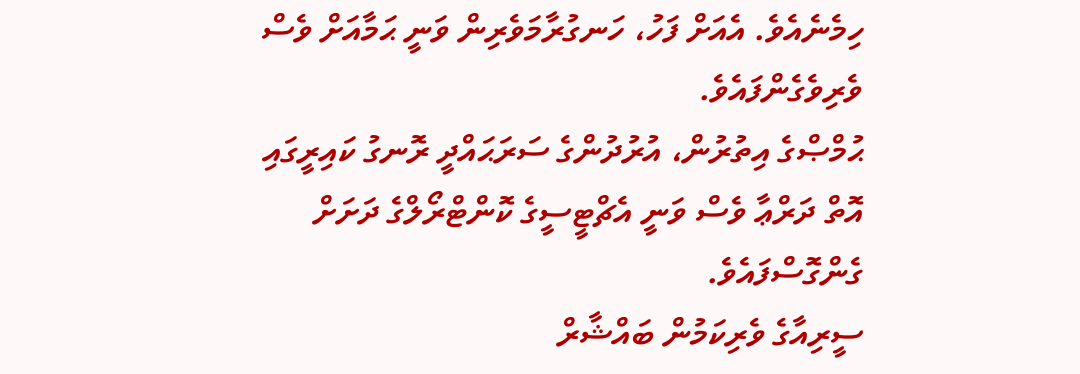ހިމެނެއެވެ. އެއަށް ފަހު، ހަނގުރާމަވެރިން ވަނީ ޙަމާއަށް ވެސް ވެރިވެގެންފައެވެ.
ޙުމްޞްގެ އިތުރުން، އުރުދުންގެ ސަރަޙައްދީ ރޮނގު ކައިރީގައި އޮތް ދަރްޢާ ވެސް ވަނީ އެޗްޓީސީގެ ކޮންޓްރޯލްގެ ދަށަށް ގެންގޮސްފައެވެ.
ސީރިއާގެ ވެރިކަމުން ބައްޝާރް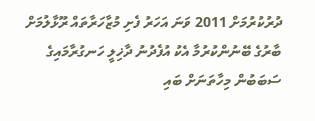ދުރުކުރުމަށް 2011 ވަނަ އަހަރު ފެށި މުޒާހަރާތައް ރޫޅާލުމަށް ބާރުގެ ބޭނުންކުރުމާ އެކު އުފެދުނު ދާޚިލީ ހަނގުރާމައިގެ ސަބަބުން މިހާތަނަށް ބައި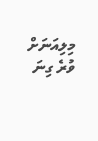މިލިއަނަށް ވުރެ ގިނަ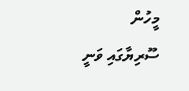މީހުން ސޫރިޔާގައި ވަނީ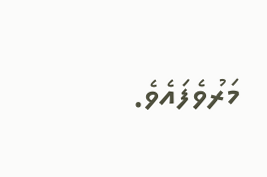މަރުވެފައެވެ.